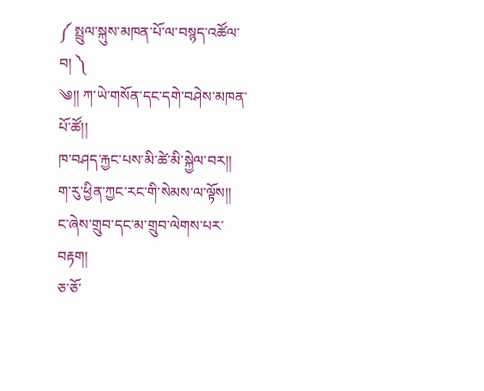༼ སྤྲུལ་སྐུས་མཁན་པོ་ལ་བསྙད་འཚོལ་བ། ༽
༄།། ཀ་ཡེ་གསོན་དང་དགེ་བཤེས་མཁན་པོ་ཚོ།།
ཁ་བཤད་རྐྱང་པས་མི་ཚེ་མི་སྐྱེལ་བར།།
ག་རུ་ཕྱིན་ཀྱང་རང་གི་སེམས་ལ་ལྟོས།།
ང་ཞེས་གྲུབ་དང་མ་གྲུབ་ལེགས་པར་བརྟག།
ཅ་ཅོ་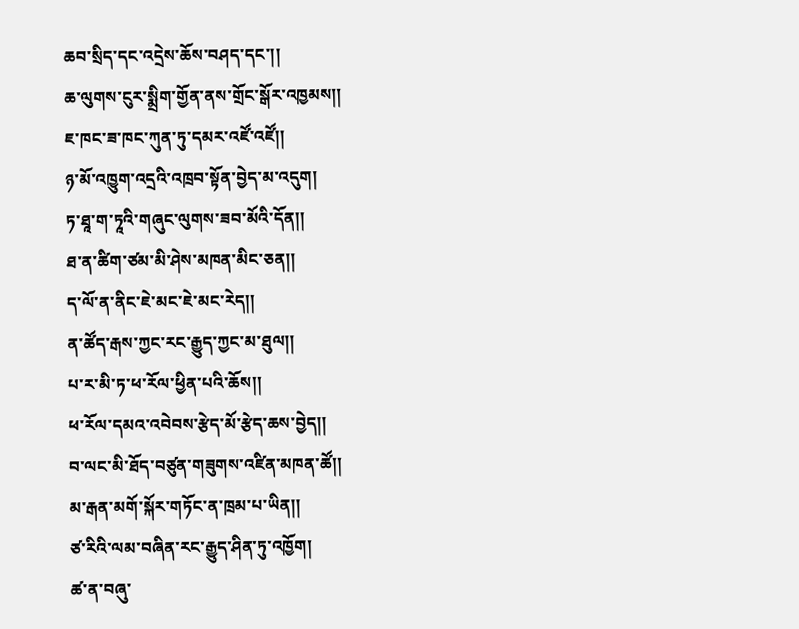ཆབ་སྲིད་དང་འདྲེས་ཆོས་བཤད་དང་།།
ཆ་ལུགས་ངུར་སྨྲིག་གྱོན་ནས་གྲོང་སྒོར་འཁྱམས།།
ཇ་ཁང་ཟ་ཁང་ཀུན་ཏུ་དམར་འཛོ་འཛོ།།
ཉ་མོ་འཁྱུག་འདྲའི་འཁྲབ་སྟོན་བྱེད་མ་འདུག།
ཏ་ཐཱ་ག་ཏཱའི་གཞུང་ལུགས་ཟབ་མོའི་དོན།།
ཐ་ན་ཚིག་ཙམ་མི་ཤེས་མཁན་མིང་ཅན།།
ད་ལོ་ན་ནིང་ཇེ་མང་ཇེ་མང་རེད།།
ན་ཚོད་རྒས་ཀྱང་རང་རྒྱུད་ཀྱང་མ་ཐུལ།།
པ་ར་མི་ཏ་ཕ་རོལ་ཕྱིན་པའི་ཆོས།།
ཕ་རོལ་དམའ་འབེབས་རྩེད་མོ་རྩེད་ཆས་བྱེད།།
བ་ལང་མི་ཐོད་བཙུན་གཟུགས་འཛིན་མཁན་ཚོ།།
མ་རྒན་མགོ་སྐོར་གཏོང་ན་ཁྲམ་པ་ཡིན།།
ཙ་རིའི་ལམ་བཞིན་རང་རྒྱུད་ཤིན་ཏུ་འཁྱོག།
ཚ་ན་བཞུ་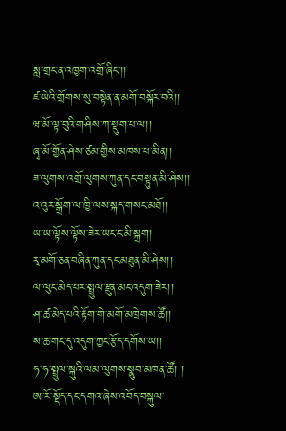སླ་གྲང་ན་འཁྱག་འགྲོ་ཞིང་།།
ཛ་ཡེའི་གྲོགས་སུ་བསྟེན་ན་མགོ་བསྐོར་བའི།།
ཝ་མོ་ལྟ་བུའི་གཤིས་ཀ་སྡུག་པ་ལ།།
ཞྭ་མོ་གྱོན་ཤེས་ཙམ་གྱིས་མཁས་པ་མིན།།
ཟ་ལུགས་འགྲོ་ལུགས་ཀུན་དང་བསྟུན་མི་ཤེས།།
འ་འུར་སྒྲོག་ལ་ཁྱི་ལས་སྐད་གསང་མཐོ།།
ཡ་ཡ་ལྟོས་ལྟོས་ཟེར་ཡང་ང་མི་སྐྲག།
རྭ་མགོ་ཅན་བཞིན་ཀུན་དང་མཐུན་མི་ཤེས།།
ལ་ལུང་མེད་པར་སྤྲུལ་རྫུན་མང་འདུག་ཟེར།།
ཤ་ཚ་མེད་པའི་རྟོག་གེ་མགོ་མཁྲེགས་ཚོ།།
ས་ཆ་གང་དུ་འདུག་ཀྱང་རྩོད་དགོས་ཡ།།
ཧ་ཧ་སྤྲུལ་སྐུའི་ལམ་ལུགས་སྣུབ་མཁན་ཚོ། །
ཨ་རོ་སྡོད་དང་དགའ་ཞེས་འབོད་བསྐུལ་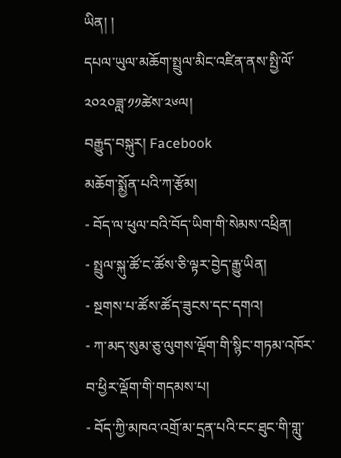ཡིན། །
དཔལ་ཡུལ་མཆོག་སྤྲུལ་མིང་འཛིན་ནས་སྤྱི་ལོ་༢༠༢༠ཟླ་༡༡ཚེས་༢༦ལ།
བརྒྱུད་བསྐུར། Facebook
མཆོག་སྨྱོན་པའི་ཀ་རྩོམ།
- བོད་ལ་ཕུལ་བའི་བོད་ཡིག་གི་སེམས་འཕྲིན།
- སྤྲུལ་སྐུ་ཚོ་ང་ཚོས་ཅི་ལྟར་བྱེད་རྒྱུ་ཡིན།
- སྔགས་པ་ཚོས་ཚོད་ཟུངས་དང་དགའ།
- ཀ་མད་སུམ་ཅུ་ལུགས་ལྡོག་གི་སྙིང་གཏམ་འཁོར་བ་ཕྱིར་ལྡོག་གི་གདམས་པ།
- བོད་ཀྱི་མཁའ་འགྲོ་མ་དྲན་པའི་ངང་ཐུང་གི་གླུ་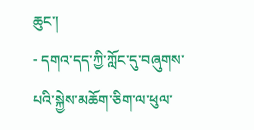ཆུང་།
- དགའ་དད་ཀྱི་ཀློང་དུ་བཞུགས་པའི་སྐྱེས་མཆོག་ཅིག་ལ་ཕུལ་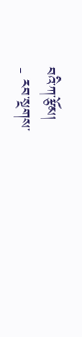བའི་ཀ་རྩོམ།
- རབ་སྔགས་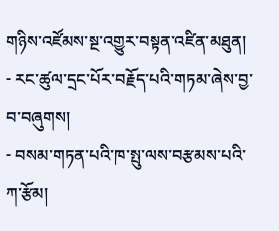གཉིས་འཛོམས་སྔ་འགྱུར་བསྟན་འཛིན་མཐུན།
- རང་ཚུལ་དྲང་པོར་བརྗོད་པའི་གཏམ་ཞེས་བྱ་བ་བཞུགས།
- བསམ་གཏན་པའི་ཁ་སྤུ་ལས་བརྩམས་པའི་ཀ་རྩོམ།